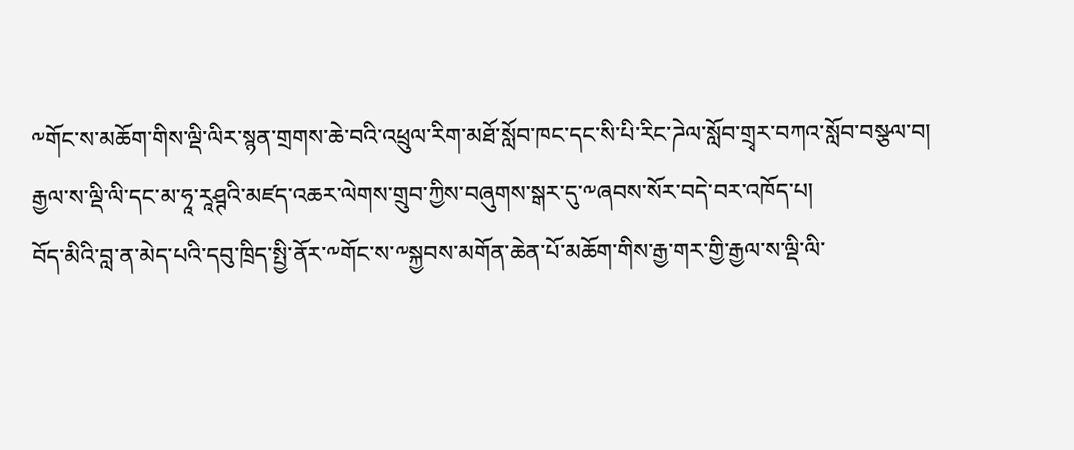༸གོང་ས་མཆོག་གིས་ལྡི་ལིར་སྙན་གྲགས་ཆེ་བའི་འཕྲུལ་རིག་མཐོ་སློབ་ཁང་དང་སི་པི་རིང་ཌེལ་སློབ་གྲྭར་བཀའ་སློབ་བསྩལ་བ།
རྒྱལ་ས་ལྡི་ལི་དང་མ་ཧཱ་རཱཤྚའི་མཛད་འཆར་ལེགས་གྲུབ་ཀྱིས་བཞུགས་སྒར་དུ་༸ཞབས་སོར་བདེ་བར་འཁོད་པ།
བོད་མིའི་བླ་ན་མེད་པའི་དབུ་ཁྲིད་སྤྱི་ནོར་༸གོང་ས་༸སྐྱབས་མགོན་ཆེན་པོ་མཆོག་གིས་རྒྱ་གར་གྱི་རྒྱལ་ས་ལྡི་ལི་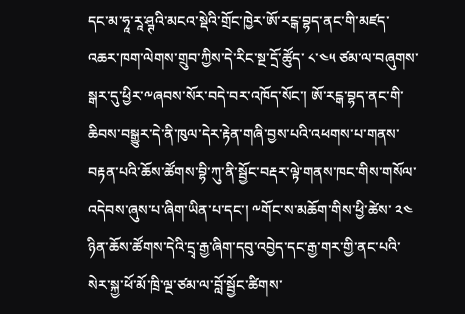དང་མ་ཧཱ་རཱ་ཤྚའི་མངའ་སྡེའི་གྲོང་ཁྱེར་ཨོ་རངྒ་བྷད་ནང་གི་མཛད་འཆར་ཁག་ལེགས་གྲུབ་ཀྱིས་དེ་རིང་སྔ་དྲོ་ཚོུད་ ༨་༤༥ ཙམ་ལ་བཞུགས་སྒར་དུ་ཕྱིར་༸ཞབས་སོར་བདེ་བར་འཁོད་སོང་། ཨོ་རངྒ་བྷད་ནང་གི་ཆིབས་བསྒྱུར་དེ་ནི་ཁུལ་དེར་རྟེན་གཞི་བྱས་པའི་འཕགས་པ་གནས་བརྟན་པའི་ཆོས་ཚོགས་བྷི་ཀུ་ནི་སྦྱོང་བརྡར་ལྟེ་གནས་ཁང་གིས་གསོལ་འདེབས་ཞུས་པ་ཞིག་ཡིན་པ་དང་། ༸གོང་ས་མཆོག་གིས་ཕྱི་ཚེས་ ༢༤ ཉིན་ཆོས་ཚོགས་དེའི་དྲྭ་རྒྱ་ཞིག་དབུ་འབྱེད་དང་རྒྱ་གར་གྱི་ནང་པའི་སེར་སྐྱ་ཕོ་མོ་ཁྲི་ལྔ་ཙམ་ལ་བློ་སྦྱོང་ཚིགས་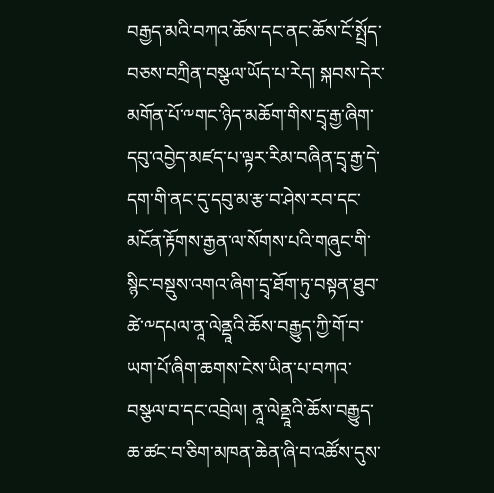བརྒྱད་མའི་བཀའ་ཆོས་དང་ནང་ཆོས་ངོ་སྤྲོད་བཅས་བཀྲིན་བསྩལ་ཡོད་པ་རེད། སྐབས་དེར་མགོན་པོ་༸གང་ཉིད་མཆོག་གིས་དྲྭ་རྒྱ་ཞིག་དབུ་འབྱེད་མཛད་པ་ལྟར་རིམ་བཞིན་དྲྭ་རྒྱ་དེ་དག་གི་ནང་དུ་དབུ་མ་རྩ་བ་ཤེས་རབ་དང་མངོན་རྟོགས་རྒྱན་ལ་སོགས་པའི་གཞུང་གི་སྙིང་བསྡུས་འགའ་ཞིག་དྲྭ་ཐོག་ཏུ་བསྟན་ཐུབ་ཚེ་༸དཔལ་ནཱ་ལེནྡཱའི་ཆོས་བརྒྱུད་ཀྱི་གོ་བ་ཡག་པོ་ཞིག་ཆགས་ངེས་ཡིན་པ་བཀའ་བསྩལ་བ་དང་འབྲེལ། ནཱ་ལེནྡཱའི་ཆོས་བརྒྱུད་ཆ་ཚང་བ་ཅིག་མཁན་ཆེན་ཞི་བ་འཚོས་དུས་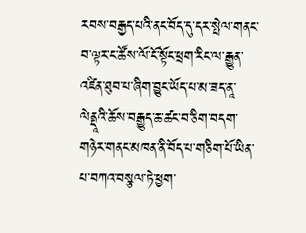རབས་བརྒྱད་པའི་ནང་བོད་དུ་དར་སྤེལ་གནང་བ་ལྟར་ང་ཚོས་ལོ་ངོ་སྟོང་ཕྲག་རིང་ལ་རྒྱུན་འཛིན་ཐུབ་པ་ཞིག་བྱུང་ཡོད་པ་མ་ཟད་ནཱ་ལེནྡཱའི་ཆོས་བརྒྱུད་ཆ་ཚང་བ་ཅིག་བདག་གཉེར་གནང་མཁན་ནི་བོད་པ་གཅིག་པོ་ཡིན་པ་བཀའ་བསྩལ་ཏེ་ཕྱག་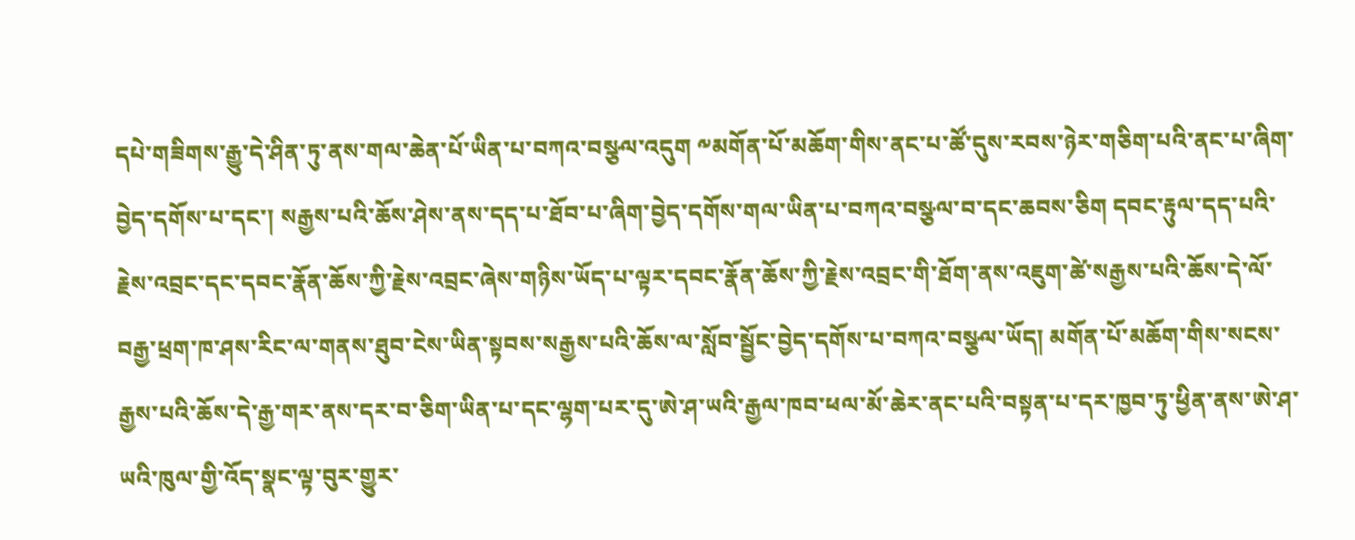དཔེ་གཟིགས་རྒྱུ་དེ་ཤིན་ཏུ་ནས་གལ་ཆེན་པོ་ཡིན་པ་བཀའ་བསྩལ་འདུག ༸མགོན་པོ་མཆོག་གིས་ནང་པ་ཚོ་དུས་རབས་ཉེར་གཅིག་པའི་ནང་པ་ཞིག་བྱེད་དགོས་པ་དང་། སརྒྱས་པའི་ཆོས་ཤེས་ནས་དད་པ་ཐོབ་པ་ཞིག་བྱེད་དགོས་གལ་ཡིན་པ་བཀའ་བསྩལ་བ་དང་ཆབས་ཅིག དབང་རྟུལ་དད་པའི་རྗེས་འབྲང་དང་དབང་རྣོན་ཆོས་ཀྱི་རྗེས་འབྲང་ཞེས་གཉིས་ཡོད་པ་ལྟར་དབང་རྣོན་ཆོས་ཀྱི་རྗེས་འབྲང་གི་ཐོག་ནས་འཇུག་ཚེ་སརྒྱས་པའི་ཆོས་དེ་ལོ་བརྒྱ་ཕྲག་ཁ་ཤས་རིང་ལ་གནས་ཐུབ་ངེས་ཡིན་སྟབས་སརྒྱས་པའི་ཆོས་ལ་སློབ་སྦྱོང་བྱེད་དགོས་པ་བཀའ་བསྩལ་ཡོད། མགོན་པོ་མཆོག་གིས་སངས་རྒྱས་པའི་ཆོས་དེ་རྒྱ་གར་ནས་དར་བ་ཅིག་ཡིན་པ་དང་ལྷག་པར་དུ་ཨེ་ཤ་ཡའི་རྒྱལ་ཁབ་ཕལ་མོ་ཆེར་ནང་པའི་བསྟན་པ་དར་ཁྱབ་ཏུ་ཕྱིན་ནས་ཨེ་ཤ་ཡའི་ཁུལ་གྱི་འོད་སྣང་ལྟ་བུར་གྱུར་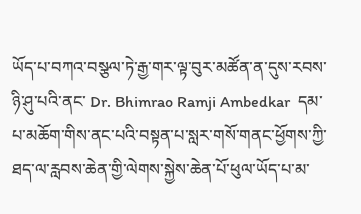ཡོད་པ་བཀའ་བསྩལ་ཏེ་རྒྱ་གར་ལྟ་བུར་མཚོན་ན་དུས་རབས་ཉི་ཤུ་པའི་ནང་ Dr. Bhimrao Ramji Ambedkar  དམ་པ་མཆོག་གིས་ནང་པའི་བསྟན་པ་སླར་གསོ་གནང་ཕྱོགས་ཀྱི་ཐད་ལ་རླབས་ཆེན་གྱི་ལེགས་སྐྱེས་ཆེན་པོ་ཕུལ་ཡོད་པ་མ་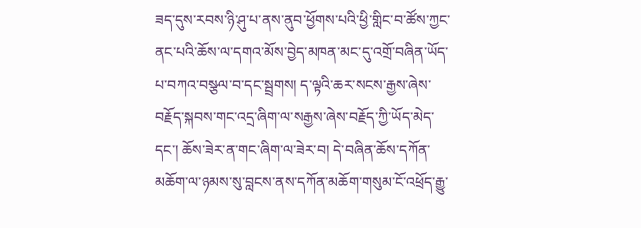ཟད་དུས་རབས་ཉི་ཤུ་པ་ནས་ནུབ་ཕྱོགས་པའི་ཕྱི་གླིང་བ་ཚོས་ཀྱང་ནང་པའི་ཆོས་ལ་དགའ་མོས་བྱེད་མཁན་མང་དུ་འགྲོ་བཞིན་ཡོད་པ་བཀའ་བསྩལ་བ་དང་སྦྲགས། ད་ལྟའི་ཆར་སངས་རྒྱས་ཞེས་བརྗོད་སྐབས་གང་འདྲ་ཞིག་ལ་སརྒྱས་ཞེས་བརྗོད་ཀྱི་ཡོད་མེད་དང་། ཆོས་ཟེར་ན་གང་ཞིག་ལ་ཟེར་བ། དེ་བཞིན་ཆོས་དཀོན་མཆོག་ལ་ཉམས་སུ་བླངས་ནས་དཀོན་མཆོག་གསུམ་ངོ་འཕྲོད་རྒྱུ་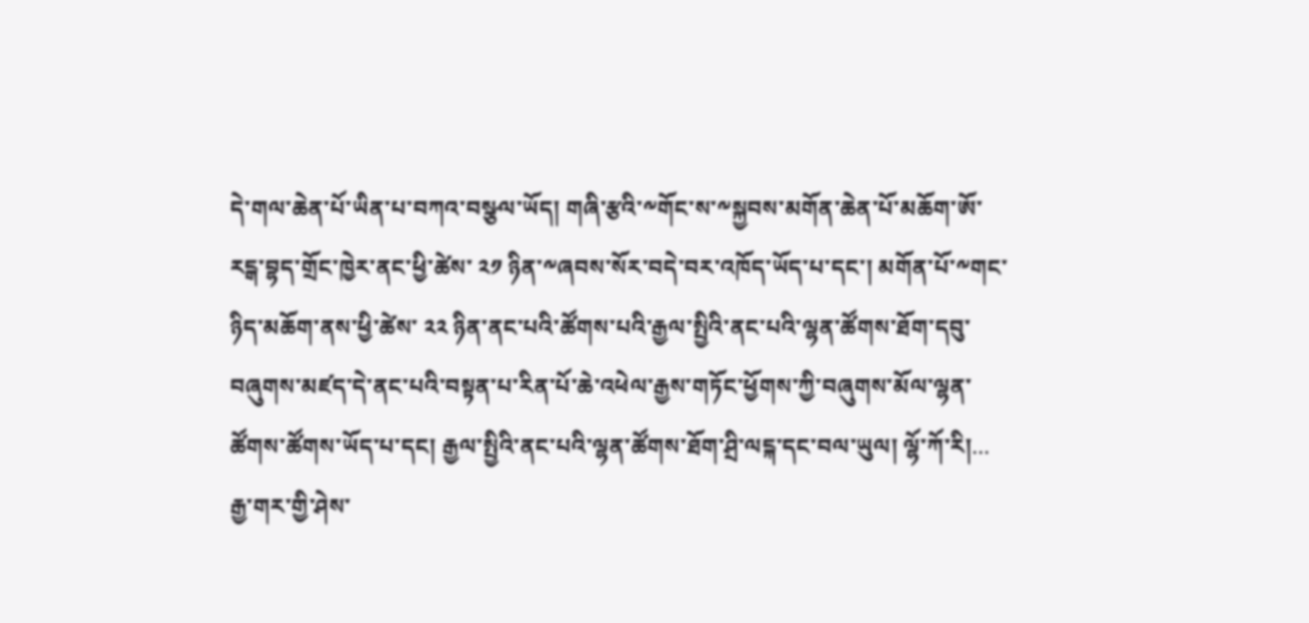དེ་གལ་ཆེན་པོ་ཡིན་པ་བཀའ་བསྩལ་ཡོད། གཞི་རྩའི་༸གོང་ས་༸སྐྱབས་མགོན་ཆེན་པོ་མཆོག་ཨོ་རངྒ་བྷད་གྲོང་ཁྱེར་ནང་ཕྱི་ཚེས་ ༢༡ ཉིན་༸ཞབས་སོར་བདེ་བར་འཁོད་ཡོད་པ་དང་། མགོན་པོ་༸གང་ཉིད་མཆོག་ནས་ཕྱི་ཚེས་ ༢༢ ཉིན་ནང་པའི་ཚོགས་པའི་རྒྱལ་སྤྱིའི་ནང་པའི་ལྷན་ཚོགས་ཐོག་དབུ་བཞུགས་མཛད་དེ་ནང་པའི་བསྟན་པ་རིན་པོ་ཆེ་འཕེལ་རྒྱས་གཏོང་ཕྱོགས་ཀྱི་བཞུགས་མོལ་ལྷན་ཚོགས་ཚོགས་ཡོད་པ་དང། རྒྱལ་སྤྱིའི་ནང་པའི་ལྷན་ཚོགས་ཐོག་ཤྲི་ལངྐ་དང་བལ་ཡུལ། ལྷོ་ཀོ་རི།...
རྒྱ་གར་གྱི་ཤེས་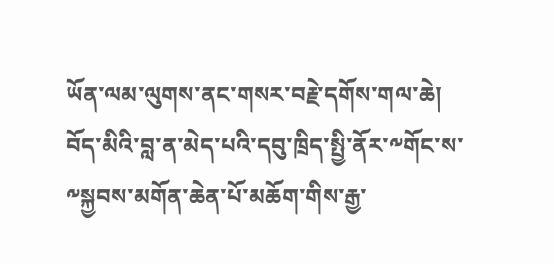ཡོན་ལམ་ལུགས་ནང་གསར་བརྗེ་དགོས་གལ་ཆེ།
བོད་མིའི་བླ་ན་མེད་པའི་དབུ་ཁྲིད་སྤྱི་ནོར་༸གོང་ས་༸སྐྱབས་མགོན་ཆེན་པོ་མཆོག་གིས་རྒྱ་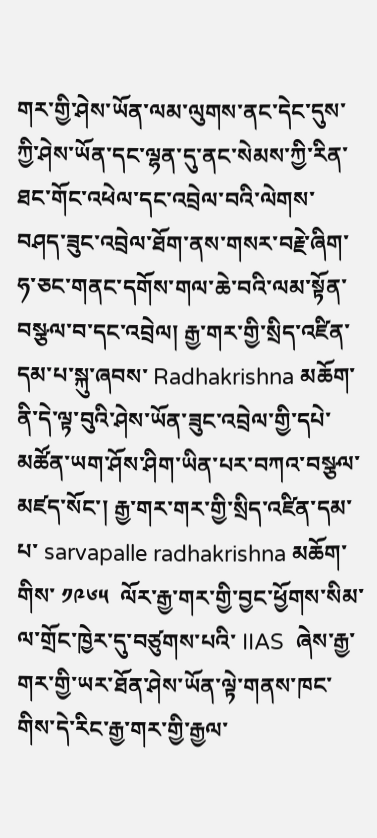གར་གྱི་ཤེས་ཡོན་ལམ་ལུགས་ནང་དེང་དུས་ཀྱི་ཤེས་ཡོན་དང་ལྷན་དུ་ནང་སེམས་ཀྱི་རིན་ཐང་གོང་འཕེལ་དང་འབྲེལ་བའི་ལེགས་བཤད་ཟུང་འབྲེལ་ཐོག་ནས་གསར་བརྗེ་ཞིག་ཧ་ཅང་གནང་དགོས་གལ་ཆེ་བའི་ལམ་སྟོན་བསྩལ་བ་དང་འབྲེལ། རྒྱ་གར་གྱི་སྲིད་འཛིན་དམ་པ་སྐུ་ཞབས་ Radhakrishna མཆོག་ནི་དེ་ལྟ་བུའི་ཤེས་ཡོན་ཟུང་འབྲེལ་གྱི་དཔེ་མཚོན་ཡག་ཤོས་ཤིག་ཡིན་པར་བཀའ་བསྩལ་མཛད་སོང་། རྒྱ་གར་གར་གྱི་སྲིད་འཛིན་དམ་པ་ sarvapalle radhakrishna མཆོག་གིས་ ༡༩༦༥  ལོར་རྒྱ་གར་གྱི་བྱང་ཕྱོགས་སིམ་ལ་གྲོང་ཁྱེར་དུ་བཙུགས་པའི་ IIAS  ཞེས་རྒྱ་གར་གྱི་ཡར་ཐོན་ཤེས་ཡོན་ལྟེ་གནས་ཁང་གིས་དེ་རིང་རྒྱ་གར་གྱི་རྒྱལ་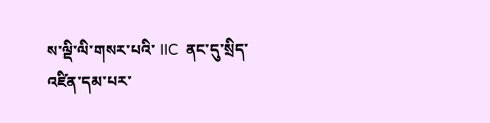ས་ལྡི་ལི་གསར་པའི་ IIC  ནང་དུ་སྲིད་འཛིན་དམ་པར་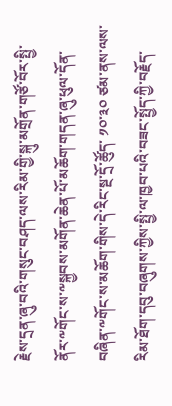རྗེས་དྲན་ཞུ་བའི་གསུང་བཤད་ལས་རིམ་གྱི་སྐུ་མགྲོན་གཙོ་བོར་སྤྱི་ནོར་༸གོང་ས་༸སྐྱབས་མགོན་ཆེན་པོ་མཆོག་གདན་ཞུ་ཕུལ་དོན་བཞིན་༸གོང་ས་མཆོག་གིས་དེ་རིང་སྔ་དྲོ་ཚོུད་ ༡༠་༣༠ ཙམ་ནས་ལས་རིམ་ཐོག་དབུ་བཞུགས་ཀྱིས་སྤྱི་ལ་ཁྱབ་པའི་བཟང་སྤྱོད་ཀྱི་བརྗོད་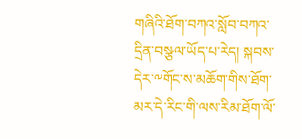གཞིའི་ཐོག་བཀའ་སློབ་བཀའ་དྲིན་བསྩལ་ཡོད་པ་རེད། སྐབས་དེར་༸གོང་ས་མཆོག་གིས་ཐོག་མར་དེ་རིང་གི་ལས་རིམ་ཐོག་ལོ་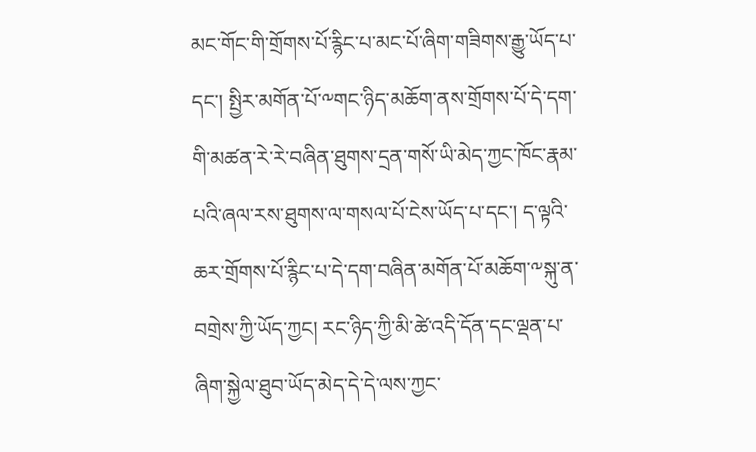མང་གོང་གི་གྲོགས་པོ་རྙིང་པ་མང་པོ་ཞིག་གཟིགས་རྒྱུ་ཡོད་པ་དང་། སྤྱིར་མགོན་པོ་༸གང་ཉིད་མཆོག་ནས་གྲོགས་པོ་དེ་དག་གི་མཚན་རེ་རེ་བཞིན་ཐུགས་དྲན་གསོ་ཡི་མེད་ཀྱང་ཁོང་རྣམ་པའི་ཞལ་རས་ཐུགས་ལ་གསལ་པོ་ངེས་ཡོད་པ་དང་། ད་ལྟའི་ཆར་གྲོགས་པོ་རྙིང་པ་དེ་དག་བཞིན་མགོན་པོ་མཆོག་༸སྐུ་ན་བགྲེས་ཀྱི་ཡོད་ཀྱང། རང་ཉིད་ཀྱི་མི་ཚེ་འདི་དོན་དང་ལྡན་པ་ཞིག་སྐྱེལ་ཐུབ་ཡོད་མེད་དེ་དེ་ལས་ཀྱང་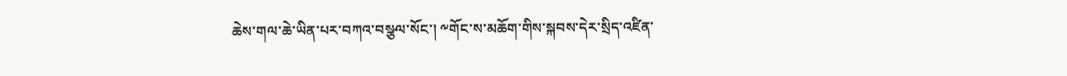ཆེས་གལ་ཆེ་ཡིན་པར་བཀའ་བསྩལ་སོང་། ༸གོང་ས་མཆོག་གིས་སྐབས་དེར་སྲིད་འཛིན་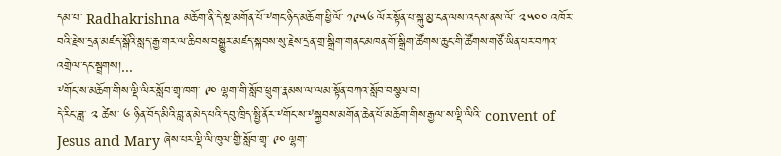དམ་པ་ Radhakrishna མཆོག་ནི་དེ་སྔ་མགོན་པོ་༸གང་ཉིད་མཆོག་ཕྱི་ལོ་ ༡༩༥༦ ལོར་སྟོན་པ་སྐུ་མྱ་ངན་ལས་འདས་ནས་ལོ་ ༢༥༠༠ འཁོར་བའི་རྗེས་དྲན་མཛད་སྒོའི་སླད་རྒྱ་གར་ལ་ཆིབས་བསྒྱུར་མཛད་སྐབས་སུ་རྗེས་དྲན་གྲ་སྒྲིག་གནང་མཁན་གོ་སྒྲིག་ཚོགས་ཆུང་གི་ཚོགས་གཙོ་ཡིན་པར་བཀའ་འགྲེལ་དང་སྦྲགས།...
༸གོང་ས་མཆོག་གིས་ལྡི་ལིར་སློབ་གྲྭ་ཁག་ ༩༠ ལྷག་གི་སློབ་ཕྲུག་རྣམས་ལ་ལམ་སྟོན་བཀའ་སློབ་བསྩལ་བ།
དེ་རིང་ཟླ་ ༢ ཚེས་ ༦ ཉིན་བོད་མིའི་བླ་ན་མེད་པའི་དབུ་ཁྲིད་སྤྱི་ནོར་༸གོང་ས་༸སྐྱབས་མགོན་ཆེན་པོ་མཆོག་གིས་རྒྱལ་ས་ལྡི་ལིའི་ convent of Jesus and Mary ཞེས་པར་ལྡི་ལི་ཁུལ་གྱི་སློབ་གྲྭ་ ༩༠ ལྷག་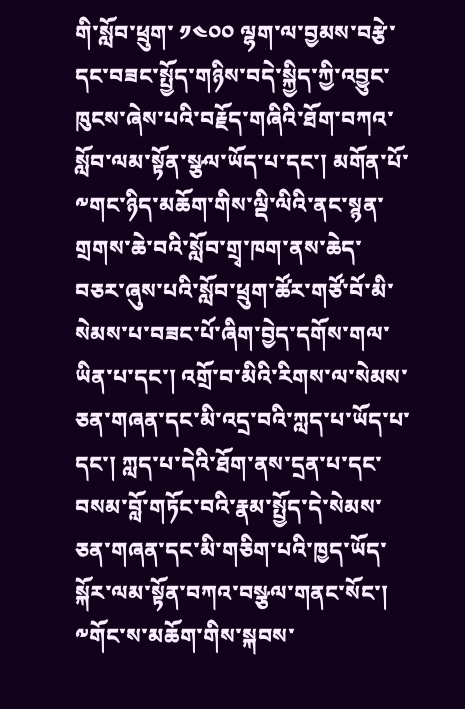གི་སློབ་ཕྲུག་ ༡༤༠༠ ལྷག་ལ་བྱམས་བརྩེ་དང་བཟང་སྤྱོད་གཉིས་བདེ་སྐྱིད་ཀྱི་འབྱུང་ཁུངས་ཞེས་པའི་བརྗོད་གཞིའི་ཐོག་བཀའ་སློབ་ལམ་སྟོན་སྩལ་ཡོད་པ་དང་། མགོན་པོ་༸གང་ཉིད་མཆོག་གིས་ལྡི་ལིའི་ནང་སྙན་གྲགས་ཆེ་བའི་སློབ་གྲྭ་ཁག་ནས་ཆེད་བཅར་ཞུས་པའི་སློབ་ཕྲུག་ཚོར་གཙོ་བོ་མི་སེམས་པ་བཟང་པོ་ཞིག་བྱེད་དགོས་གལ་ཡིན་པ་དང་། འགྲོ་བ་མིའི་རིགས་ལ་སེམས་ཅན་གཞན་དང་མི་འདྲ་བའི་ཀླད་པ་ཡོད་པ་དང་། ཀླད་པ་དེའི་ཐོག་ནས་དྲན་པ་དང་བསམ་བློ་གཏོང་བའི་རྣམ་སྤྱོད་དེ་སེམས་ཅན་གཞན་དང་མི་གཅིག་པའི་ཁྱད་ཡོད་སྐོར་ལམ་སྟོན་བཀའ་བསྩལ་གནང་སོང་།  ༸གོང་ས་མཆོག་གིས་སྐབས་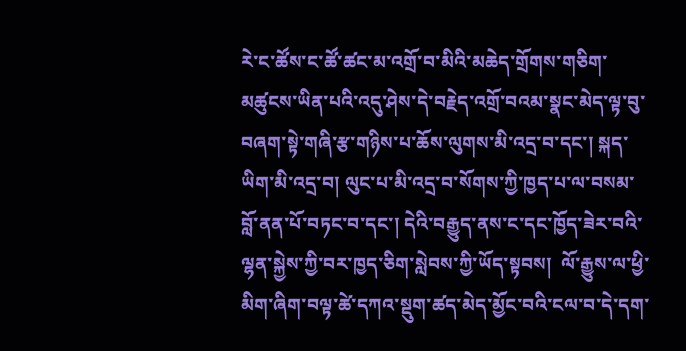རེ་ང་ཚོས་ང་ཚོ་ཚང་མ་འགྲོ་བ་མིའི་མཆེད་གྲོགས་གཅིག་མཚུངས་ཡིན་པའི་འདུ་ཤེས་དེ་བརྗེད་འགྲོ་བའམ་སྣང་མེད་ལྟ་བུ་བཞག་སྟེ་གཞི་རྩ་གཉིས་པ་ཆོས་ལུགས་མི་འདྲ་བ་དང་། སྐད་ཡིག་མི་འདྲ་བ། ལུང་པ་མི་འདྲ་བ་སོགས་ཀྱི་ཁྱད་པ་ལ་བསམ་བློ་ནན་པོ་བཏང་བ་དང་། དེའི་བརྒྱུད་ནས་ང་དང་ཁྱོད་ཟེར་བའི་ལྷན་སྐྱེས་ཀྱི་བར་ཁྱད་ཅིག་སླེབས་ཀྱི་ཡོད་སྟབས།  ལོ་རྒྱུས་ལ་ཕྱི་མིག་ཞིག་བལྟ་ཚེ་དཀའ་སྡུག་ཚད་མེད་མྱོང་བའི་ངལ་བ་དེ་དག་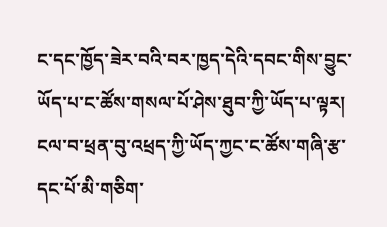ང་དང་ཁྱོད་ཟེར་བའི་བར་ཁྱད་དེའི་དབང་གིས་བྱུང་ཡོད་པ་ང་ཚོས་གསལ་པོ་ཤེས་ཐུབ་ཀྱི་ཡོད་པ་ལྟར། ངལ་བ་ཕྲན་བུ་འཕྲད་ཀྱི་ཡོད་ཀྱང་ང་ཚོས་གཞི་རྩ་དང་པོ་མི་གཅིག་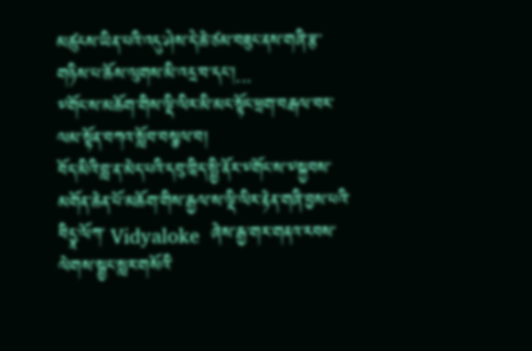མཚུངས་ཡིན་པའི་འདུ་ཤེས་དེ་ཆེ་ཙམ་བཟུང་ནས་གཞི་རྩ་གཉིས་པ་ཆོས་ལུགས་མི་འདྲ་བ་དང་།...
༸གོང་ས་མཆོག་གིས་ལྡི་ལིར་མི་མང་སྟོང་ཕྲག་བརྒལ་བར་ལམ་སྟོན་བཀའ་སློབ་བསྩལ་བ།
བོད་མིའི་བླ་ན་མེད་པའི་དབུ་ཁྲིད་སྤྱི་ནོར་༸གོང་ས་༸སྐྱབས་མགོན་ཆེན་པོ་མཆོག་གིས་རྒྱལ་ས་ལྡི་ལིར་རྟེན་གཞི་བྱས་པའི་བིདྱཱ་ལོཀ་ Vidyaloke  ཞེས་རྒྱ་གར་གནའ་རབས་ལེགས་སྦྱང་སླར་གསོའི་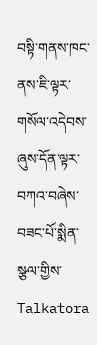བསྟི་གནས་ཁང་ནས་ཇི་ལྟར་གསོལ་འདེབས་ཞུས་དོན་ལྟར་བཀའ་བཞེས་བཟང་པོ་སྨིན་སྩལ་གྱིས་ Talkatora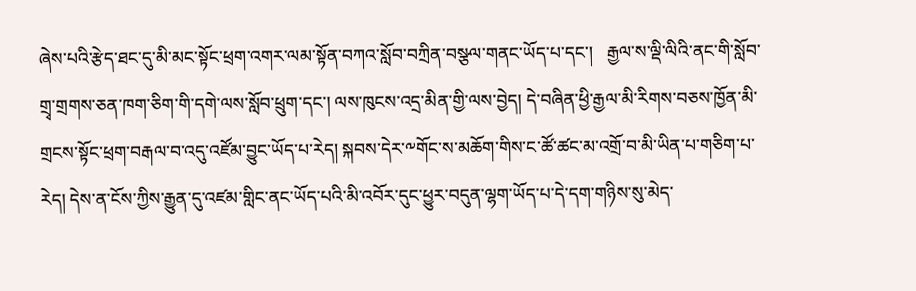ཞེས་པའི་རྩེད་ཐང་དུ་མི་མང་སྟོང་ཕྲག་འགར་ལམ་སྟོན་བཀའ་སློབ་བཀྲིན་བསྩལ་གནང་ཡོད་པ་དང་།   རྒྱལ་ས་ལྡི་ལིའི་ནང་གི་སློབ་གྲྭ་གྲགས་ཅན་ཁག་ཅིག་གི་དགེ་ལས་སློབ་ཕྲུག་དང་། ལས་ཁུངས་འདྲ་མིན་གྱི་ལས་བྱེད། དེ་བཞིན་ཕྱི་རྒྱལ་མི་རིགས་བཅས་ཁྱོན་མི་གྲངས་སྟོང་ཕྲག་བརྒལ་བ་འདུ་འཛོམ་བྱུང་ཡོད་པ་རེད། སྐབས་དེར་༸གོང་ས་མཆོག་གིས་ང་ཚོ་ཚང་མ་འགྲོ་བ་མི་ཡིན་པ་གཅིག་པ་རེད། དེས་ན་ངོས་ཀྱིས་རྒྱུན་དུ་འཛམ་གླིང་ནང་ཡོད་པའི་མི་འབོར་དུང་ཕྱུར་བདུན་ལྷག་ཡོད་པ་དེ་དག་གཉིས་སུ་མེད་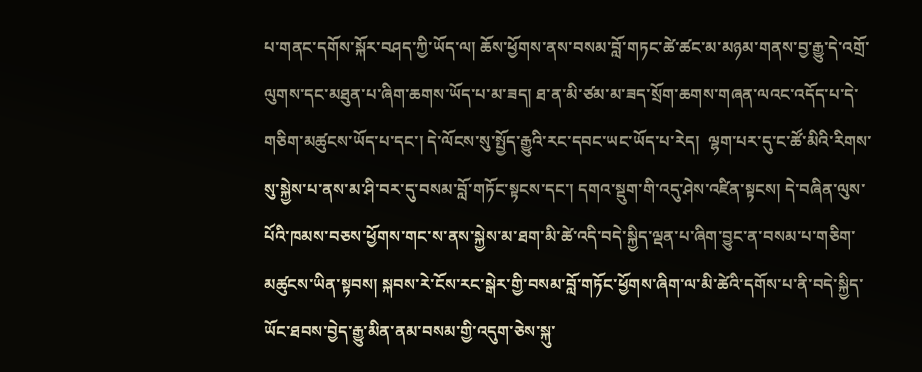པ་གནང་དགོས་སྐོར་བཤད་ཀྱི་ཡོད་ལ། ཆོས་ཕྱོགས་ནས་བསམ་བློ་གཏང་ཚེ་ཚང་མ་མཉམ་གནས་བྱ་རྒྱུ་དེ་འགྲོ་ལུགས་དང་མཐུན་པ་ཞིག་ཆགས་ཡོད་པ་མ་ཟད། ཐ་ན་མི་ཙམ་མ་ཟད་སྲོག་ཆགས་གཞན་ལའང་འདོད་པ་དེ་གཅིག་མཚུངས་ཡོད་པ་དང་། དེ་ལོངས་སུ་སྤྱོད་རྒྱུའི་རང་དབང་ཡང་ཡོད་པ་རེད།  ལྷག་པར་དུ་ང་ཚོ་མིའི་རིགས་སུ་སྐྱེས་པ་ནས་མ་ཤི་བར་དུ་བསམ་བློ་གཏོང་སྟངས་དང་། དགའ་སྡུག་གི་འདུ་ཤེས་འཛིན་སྟངས། དེ་བཞིན་ལུས་པོའི་ཁམས་བཅས་ཕྱོགས་གང་ས་ནས་སྐྱེས་མ་ཐག་མི་ཚེ་འདི་བདེ་སྐྱིད་ལྡན་པ་ཞིག་བྱུང་ན་བསམ་པ་གཅིག་མཚུངས་ཡིན་སྟབས། སྐབས་རེ་ངོས་རང་སྒེར་གྱི་བསམ་བློ་གཏོང་ཕྱོགས་ཞིག་ལ་མི་ཚེའི་དགོས་པ་ནི་བདེ་སྐྱིད་ཡོང་ཐབས་བྱེད་རྒྱུ་མིན་ནམ་བསམ་གྱི་འདུག་ཅེས་སྐུ་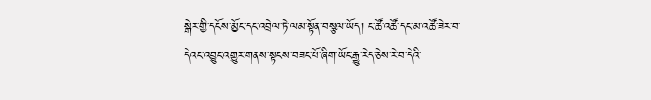སྒེར་གྱི་དངོས་མྱོང་དང་འབྲེལ་ཏེ་ལམ་སྟོན་བསྩལ་ཡོད། ང་ཚོ་འཚོ་དང་མ་འཚོ་ཟེར་བ་དེའང་འབྱུང་འགྱུར་གནས་སྟངས་བཟང་པོ་ཞིག་ཡོང་རྒྱུ་རེད་ཅེས་རེ་བ་དེའི་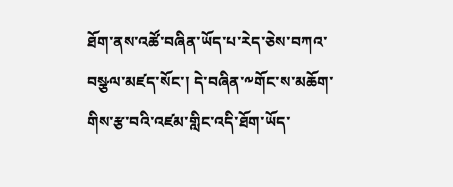ཐོག་ནས་འཚོ་བཞིན་ཡོད་པ་རེད་ཅེས་བཀའ་བསྩལ་མཛད་སོང་། དེ་བཞིན་༸གོང་ས་མཆོག་གིས་རྩ་བའི་འཛམ་གླིང་འདི་ཐོག་ཡོད་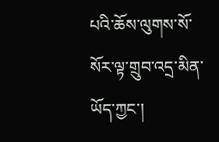པའི་ཆོས་ལུགས་སོ་སོར་ལྟ་གྲུབ་འདྲ་མིན་ཡོད་ཀྱང་།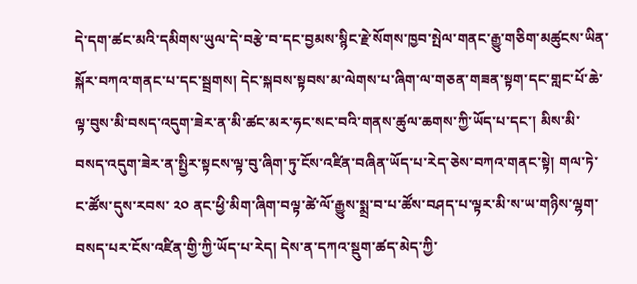དེ་དག་ཚང་མའི་དམིགས་ཡུལ་དེ་བརྩེ་བ་དང་བྱམས་སྙིང་རྗེ་སོགས་ཁྱབ་སྤེལ་གནང་རྒྱུ་གཅིག་མཚུངས་ཡིན་སྐོར་བཀའ་གནང་པ་དང་སྦྲགས། དེང་སྐབས་སྟབས་མ་ལེགས་པ་ཞིག་ལ་གཅན་གཟན་སྟག་དང་གླང་པོ་ཆེ་ལྟ་བུས་མི་བསད་འདུག་ཟེར་ན་མི་ཚང་མར་ཧང་སང་བའི་གནས་ཚུལ་ཆགས་ཀྱི་ཡོད་པ་དང་། མིས་མི་བསད་འདུག་ཟེར་ན་སྤྱིར་སྟངས་ལྟ་བུ་ཞིག་ཏུ་ངོས་འཛིན་བཞིན་ཡོད་པ་རེད་ཅེས་བཀའ་གནང་སྟེ། གལ་ཏེ་ང་ཚོས་དུས་རབས་ ༢༠ ནང་ཕྱི་མིག་ཞིག་བལྟ་ཚེ་ལོ་རྒྱུས་སྨྲ་བ་པ་ཚོས་བཤད་པ་ལྟར་མི་ས་ཡ་གཉིས་ལྷག་བསད་པར་ངོས་འཛིན་གྱི་ཀྱི་ཡོད་པ་རེད། དེས་ན་དཀའ་སྡུག་ཚད་མེད་ཀྱི་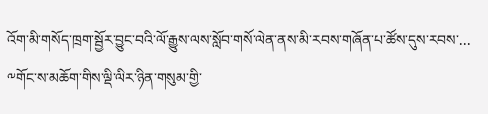འོག་མི་གསོད་ཁྲག་སྦྱོར་བྱུང་བའི་ལོ་རྒྱུས་ལས་སློབ་གསོ་ལེན་ནས་མི་རབས་གཞོན་པ་ཚོས་དུས་རབས་...
༸གོང་ས་མཆོག་གིས་ལྡི་ལིར་ཉིན་གསུམ་གྱི་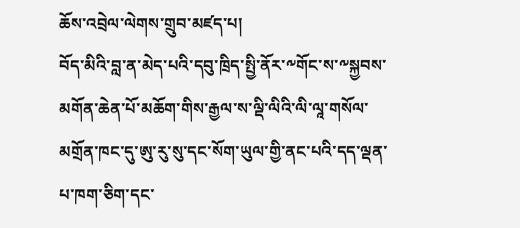ཆོས་འབྲེལ་ལེགས་གྲུབ་མཛད་པ།
བོད་མིའི་བླ་ན་མེད་པའི་དབུ་ཁྲིད་སྤྱི་ནོར་༸གོང་ས་༸སྐྱབས་མགོན་ཆེན་པོ་མཆོག་གིས་རྒྱལ་ས་ལྡི་ལིའི་ལི་ལཱ་གསོལ་མགྲོན་ཁང་དུ་ཨུ་རུ་སུ་དང་སོག་ཡུལ་གྱི་ནང་པའི་དད་ལྡན་པ་ཁག་ཅིག་དང་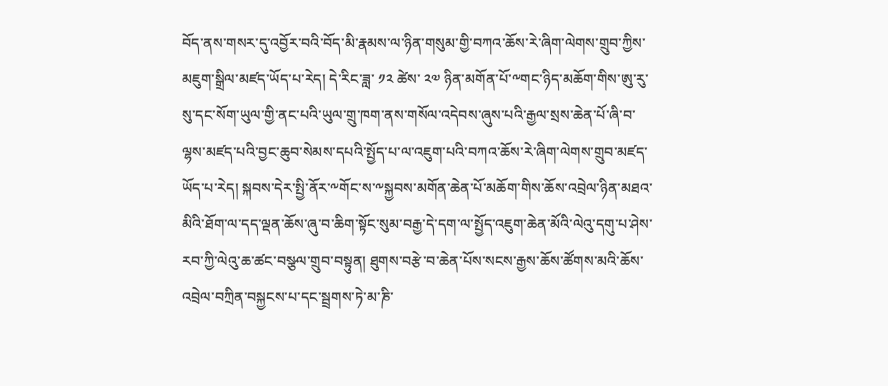བོད་ནས་གསར་དུ་འབྱོར་བའི་བོད་མི་རྣམས་ལ་ཉིན་གསུམ་གྱི་བཀའ་ཆོས་རེ་ཞིག་ལེགས་གྲུབ་ཀྱིས་མཇུག་སྒྲིལ་མཛད་ཡོད་པ་རེད། དེ་རིང་ཟླ་ ༡༢ ཚེས་ ༢༧ ཉིན་མགོན་པོ་༸གང་ཉིད་མཆོག་གིས་ཨུ་རུ་སུ་དང་སོག་ཡུལ་གྱི་ནང་པའི་ཡུལ་གྲུ་ཁག་ནས་གསོལ་འདེབས་ཞུས་པའི་རྒྱལ་སྲས་ཆེན་པོ་ཞི་བ་ལྷས་མཛད་པའི་བྱང་ཆུབ་སེམས་དཔའི་སྤྱོད་པ་ལ་འཇུག་པའི་བཀའ་ཆོས་རེ་ཞིག་ལེགས་གྲུབ་མཛད་ཡོད་པ་རེད། སྐབས་དེར་སྤྱི་ནོར་༸གོང་ས་༸སྐྱབས་མགོན་ཆེན་པོ་མཆོག་གིས་ཆོས་འབྲེལ་ཉིན་མཐའ་མིའི་ཐོག་ལ་དད་ལྡན་ཆོས་ཞུ་བ་ཆིག་སྟོང་སུམ་བརྒྱ་དེ་དག་ལ་སྤྱོད་འཇུག་ཆེན་མོའི་ལེའུ་དགུ་པ་ཤེས་རབ་ཀྱི་ལེའུ་ཆ་ཚང་བསྩལ་གྲུབ་བསྟུན། ཐུགས་བརྩེ་བ་ཆེན་པོས་སངས་རྒྱས་ཆོས་ཚོགས་མའི་ཆོས་འབྲེལ་བཀྲིན་བསྐྱངས་པ་དང་སྦྲགས་ཏེ་མ་ཎི་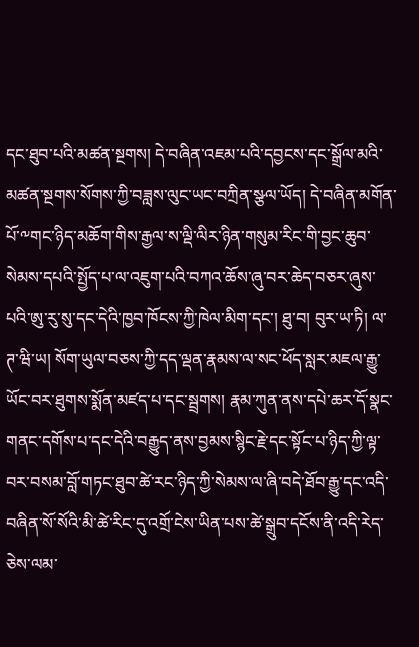དང་ཐུབ་པའི་མཚན་སྔགས། དེ་བཞིན་འཇམ་པའི་དབྱངས་དང་སྒྲོལ་མའི་མཚན་སྔགས་སོགས་ཀྱི་བཟླས་ལུང་ཡང་བཀྲིན་སྩལ་ཡོད། དེ་བཞིན་མགོན་པོ་༸གང་ཉིད་མཆོག་གིས་རྒྱལ་ས་ལྡི་ལིར་ཉིན་གསུམ་རིང་གི་བྱང་ཆུབ་སེམས་དཔའི་སྤྱོད་པ་ལ་འཇུག་པའི་བཀའ་ཆོས་ཞུ་བར་ཆེད་བཅར་ཞུས་པའི་ཨུ་རུ་སུ་དང་དེའི་ཁྱབ་ཁོངས་ཀྱི་ཁེལ་མིག་དང་། ཐུ་བ། བུར་ཡ་ཏི། ལ་ཊ་ཝི་ཡ། སོག་ཡུལ་བཅས་ཀྱི་དད་ལྡན་རྣམས་ལ་སང་ཕོད་སླར་མཇལ་རྒྱུ་ཡོང་བར་ཐུགས་སྨོན་མཛད་པ་དང་སྦྲགས། རྣམ་ཀུན་ནས་དཔེ་ཆར་དོ་སྣང་གནང་དགོས་པ་དང་དེའི་བརྒྱུད་ནས་བྱམས་སྙིང་རྗེ་དང་སྟོང་པ་ཉིད་ཀྱི་ལྟ་བར་བསམ་བློ་གཏང་ཐུབ་ཚེ་རང་ཉིད་ཀྱི་སེམས་ལ་ཞི་བདེ་ཐོབ་རྒྱུ་དང་འདི་བཞིན་སོ་སོའི་མི་ཚེ་རིང་དུ་འགྲོ་ངེས་ཡིན་པས་ཚེ་སྒྲུབ་དངོས་ནི་འདི་རེད་ཅེས་ལམ་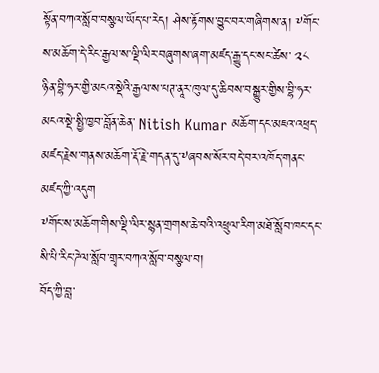སྟོན་བཀའ་སློབ་བསྩལ་ཡོད་པ་རེད། ཤེས་རྟོགས་བྱུང་བར་གཞིགས་ན། ༸གོང་ས་མཆོག་དེ་རིང་རྒྱལ་ས་ལྡི་ལིར་བཞུགས་ཞག་མཛད་རྒྱུ་དང་སང་ཚེས་ ༢༨ ཉིན་བྷི་ཧར་གྱི་མངའ་སྡེའི་རྒྱལ་ས་པཊ་ནཱར་ཁུལ་དུ་ཆིབས་བསྒྱུར་གྱིས་བྷི་ཧར་མངའ་སྡེ་སྤྱི་ཁྱབ་བློན་ཆེན་ Nitish Kumar མཆོག་དང་མཇའ་འཕྲད་མཛད་རྗེས་གནས་མཆོག་རྡོ་རྗེ་གདན་དུ་༸ཞབས་སོར་བདེ་བར་འཁོད་གནང་མཛད་ཀྱི་འདུག
༸གོང་ས་མཆོག་གིས་ལྡི་ལིར་སྙན་གྲགས་ཆེ་བའི་འཕྲུལ་རིག་མཐོ་སློབ་ཁང་དང་སི་པི་རིང་ཌེལ་སློབ་གྲྭར་བཀའ་སློབ་བསྩལ་བ།
བོད་ཀྱི་བླ་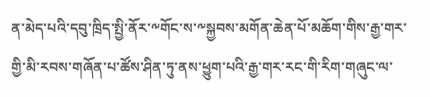ན་མེད་པའི་དབུ་ཁྲིད་སྤྱི་ནོར་༸གོང་ས་༸སྐྱབས་མགོན་ཆེན་པོ་མཆོག་གིས་རྒྱ་གར་གྱི་མི་རབས་གཞོན་པ་ཚོས་ཤིན་ཏུ་ནས་ཕྱུག་པའི་རྒྱ་གར་རང་གི་རིག་གཞུང་ལ་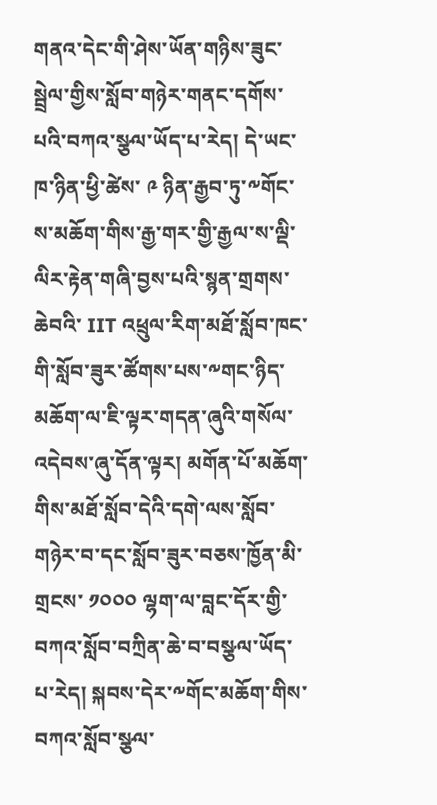གནའ་དེང་གི་ཤེས་ཡོན་གཉིས་ཟུང་སྦྲེལ་གྱིས་སློབ་གཉེར་གནང་དགོས་པའི་བཀའ་སྩལ་ཡོད་པ་རེད། དེ་ཡང་ཁ་ཉིན་ཕྱི་ཚེས་ ༩ ཉིན་རྒྱབ་ཏུ་༸གོང་ས་མཆོག་གིས་རྒྱ་གར་གྱི་རྒྱལ་ས་ལྡི་ལིར་རྟེན་གཞི་བྱས་པའི་སྙན་གྲགས་ཆེབའི་ IIT འཕྲུལ་རིག་མཐོ་སློབ་ཁང་གི་སློབ་ཟུར་ཚོགས་པས་༸གང་ཉིད་མཆོག་ལ་ཇི་ལྟར་གདན་ཞུའི་གསོལ་འདེབས་ཞུ་དོན་ལྟར། མགོན་པོ་མཆོག་གིས་མཐོ་སློབ་དེའི་དགེ་ལས་སློབ་གཉེར་བ་དང་སློབ་ཟུར་བཅས་ཁྱོན་མི་གྲངས་ ༡༠༠༠ ལྷག་ལ་བླང་དོར་གྱི་བཀའ་སློབ་བཀྲིན་ཆེ་བ་བསྩལ་ཡོད་པ་རེད། སྐབས་དེར་༸གོང་མཆོག་གིས་བཀའ་སློབ་སྩལ་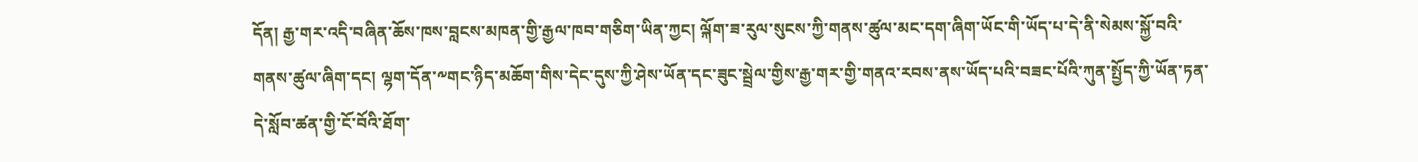དོན། རྒྱ་གར་འདི་བཞིན་ཆོས་ཁས་བླངས་མཁན་གྱི་རྒྱལ་ཁབ་གཅིག་ཡིན་ཀྱང། ལྐོག་ཟ་རུལ་སུངས་ཀྱི་གནས་ཚུལ་མང་དག་ཞིག་ཡོང་གི་ཡོད་པ་དེ་ནི་སེམས་སྐྱོ་བའི་གནས་ཚུལ་ཞིག་དང། ལྷག་དོན་༸གང་ཉིད་མཆོག་གིས་དེང་དུས་ཀྱི་ཤེས་ཡོན་དང་ཟུང་སྦྲེལ་གྱིས་རྒྱ་གར་གྱི་གནའ་རབས་ནས་ཡོད་པའི་བཟང་པོའི་ཀུན་སྤྱོད་ཀྱི་ཡོན་ཏན་དེ་སློབ་ཚན་གྱི་ངོ་བོའི་ཐོག་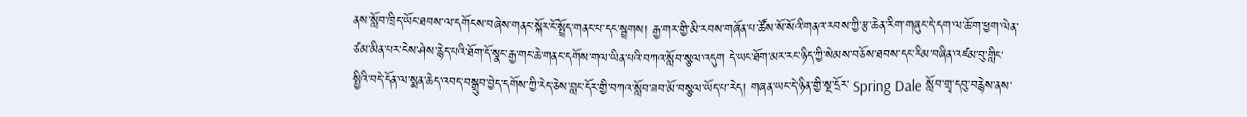ནས་སློབ་ཁྲིད་ཡོང་ཐབས་ལ་དགོངས་བཞེས་གནང་སྐོར་ངོ་སྤྲོད་གནང་པ་དང་སྦྲགས། རྒྱ་གར་གྱི་མི་རབས་གཞོན་པ་ཚོས་སོ་སོའི་གནའ་རབས་ཀྱི་རྩ་ཆེན་རིག་གཞུང་དེ་དག་ལ་ཆོ་ག་ཕྱག་ལེན་ཙམ་མིན་པར་ངེས་ཤེས་རྙེད་པའི་ཐོག་དོ་སྣང་རྒྱ་གང་ཆེ་གནང་དགོས་གལ་ཡིན་པའི་བཀའ་སློབ་སྩལ་འདུག དེ་ཡང་ཐོག་མར་རང་ཉིད་ཀྱི་སེམས་བཅོས་ཐབས་དང་རིམ་བཞིན་འཛམ་བུ་གླིང་སྤྱིའི་བདེ་དོན་ལ་སྨན་ཆེད་འབད་བསྒྲུབ་བྱེད་དགོས་ཀྱི་རེད་ཅེས་བླང་དོར་གྱི་བཀའ་སློབ་ཟབ་མོ་བསྩལ་ཡོད་པ་རེད། གཞན་ཡང་དེ་ཉིན་གྱི་སྔ་དྲོར་ Spring Dale སློབ་གྲྭ་དབུ་བརྙེས་ནས་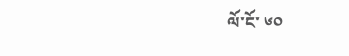ལོ་ངོ་ ༦༠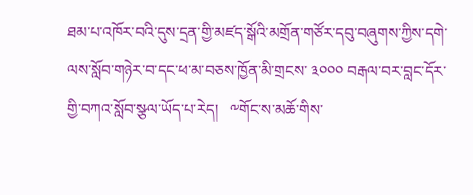ཐམ་པ་འཁོར་བའི་དུས་དྲན་གྱི་མཛད་སྒོའི་མགྲོན་གཙོར་དབུ་བཞུགས་ཀྱིས་དགེ་ལས་སློབ་གཉེར་བ་དང་ཕ་མ་བཅས་ཁྱོན་མི་གྲངས་ ༣༠༠༠ བརྒལ་བར་བླང་དོར་གྱི་བཀའ་སློབ་སྩལ་ཡོད་པ་རེད།   ༸གོང་ས་མཆོ་གིས་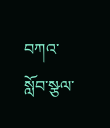བཀའ་སློབ་སྩལ་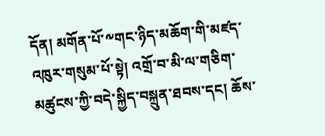དོན། མགོན་པོ་༸གང་ཉིད་མཆོག་གི་མཛད་འཁུར་གསུམ་པོ་སྟེ། འགྲོ་བ་མི་ལ་གཅིག་མཚུངས་ཀྱི་བདེ་སྐྱིད་བསྐྲུན་ཐབས་དང། ཆོས་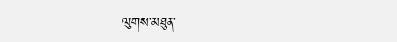ལུགས་མཐུན་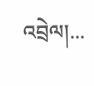འབྲེལ།...